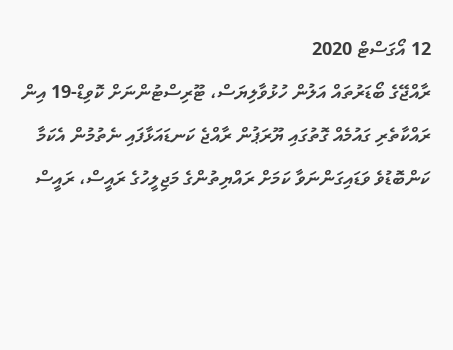12 އޯގަސްޓް 2020
ރާއްޖޭގެ ބޯޑަރުތައް އަލުން ހުޅުވާލިޔަސް، ޓޫރިސްޓުންނަށް ކޮވިޑް-19 އިން ރައްކާތެރި ގައުމެއް ގޮތުގައި ޔޫރަޕުން ރާއްޖެ ކަނޑައަޅާފައި ނެތުމުން އެކަމާ ކަންބޮޑުވެ ވަޑައިގަންނަވާ ކަމަށް ރައްޔިތުންގެ މަޖިލީހުގެ ރައީސް، ރައީސް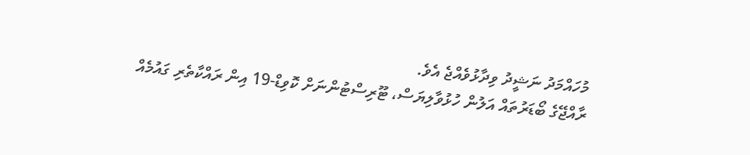މުހައްމަދު ނަޝީދު ވިދާޅުވެއްޖެ އެވެ.
ރާއްޖޭގެ ބޯޑަރުތައް އަލުން ހުޅުވާލިޔަސް، ޓޫރިސްޓުންނަށް ކޮވިޑް-19 އިން ރައްކާތެރި ގައުމެއް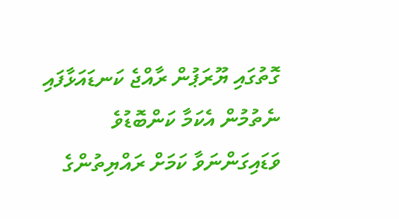ގޮތުގައި ޔޫރަޕުން ރާއްޖެ ކަނޑައަޅާފައި ނެތުމުން އެކަމާ ކަންބޮޑުވެ ވަޑައިގަންނަވާ ކަމަށް ރައްޔިތުންގެ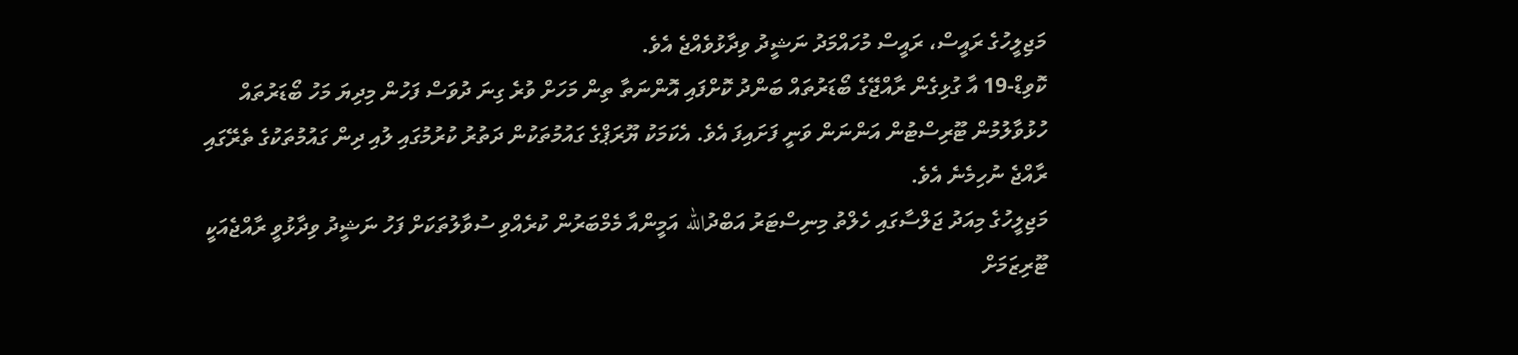މަޖިލީހުގެ ރައީސް، ރައީސް މުހައްމަދު ނަޝީދު ވިދާޅުވެއްޖެ އެވެ.
ކޮވިޑް-19 އާ ގުޅިގެން ރާއްޖޭގެ ބޯޑަރުތައް ބަންދު ކޮށްފައި އޮންނަތާ ތިން މަހަށް ވުރެ ގިނަ ދުވަސް ފަހުން މިދިޔަ މަހު ބޯޑަރުތައް ހުޅުވާލުމުން ޓޫރިސްޓުން އަންނަން ވަނީ ފަށައިފަ އެވެ. އެކަމަކު ޔޫރަޕްގެ ގައުމުތަކުން ދަތުރު ކުރުމުގައި ލުއި ދިން ގައުމުތަކުގެ ތެރޭގައި ރާއްޖެ ނުހިމެނެ އެވެ.
މަޖިލީހުގެ މިއަދު ޖަލްސާގައި ހެލްތު މިނިސްޓަރު އަބްދުالله އަމީންއާ މެމްބަރުން ކުރެއްވި ސުވާލުތަކަށް ފަހު ނަޝީދު ވިދާޅުވީ ރާއްޖެއަކީ ޓޫރިޒަމަށް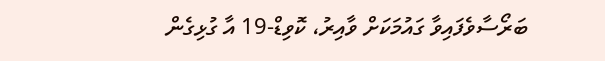ބަރޯސާވެފައިވާ ގައުމަކަށް ވާއިރު، ކޮވިޑް-19 އާ ގުޅިގެން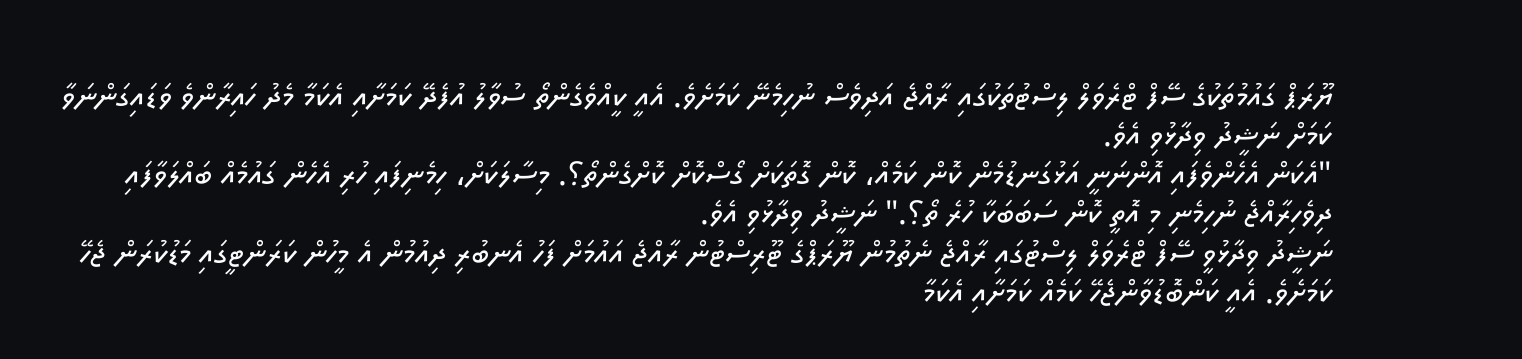ޔޫރަޕް ގައުމުތަކުގެ ސޭފް ޓްރެވަލް ލިސްޓުތަކުގައި ރާއްޖެ އަދިވެސް ނުހިމެނޭ ކަމަށެވެ. އެއީ ކީއްވެގެންތޯ ސުވާލު އުފެދޭ ކަމަށާއި އެކަމާ މެދު ހައިރާންވެ ވަޑައިގަންނަވާ ކަމަށް ނަޝީދު ވިދާޅުވި އެވެ.
"އެކަން އެހެންވެފައި އޮންނަނީ އަޅުގަނޑުމެން ކޮން ކަމެއް، ކޮން ގޮތަކަށް ގޯސްކޮށް ކޮށްގެންތޯ؟. މިސާލަކަށް، ހިމެނިފައި ހުރި އެހެން ގައުމެއް ބައްލަވާފައި ދިވެހިރާއްޖެ ނުހިމެނި މި އޮތީ ކޮން ސަބަބަކާ ހުރެ ތޯ؟." ނަޝީދު ވިދާޅުވި އެވެ.
ނަޝީދު ވިދާޅުވީ ސޭފް ޓްރެވަލް ލިސްޓުގައި ރާއްޖެ ނެތުމުން ޔޫރަޕްގެ ޓޫރިސްޓުން ރާއްޖެ އައުމަށް ފަހު އެނބުރި ދިއުމުން އެ މީހުން ކަރަންޓީގައި މަޑުކުރަން ޖެހޭ ކަމަށެވެ. އެއީ ކަންބޮޑުވާންޖެހޭ ކަމެއް ކަމަށާއި އެކަމާ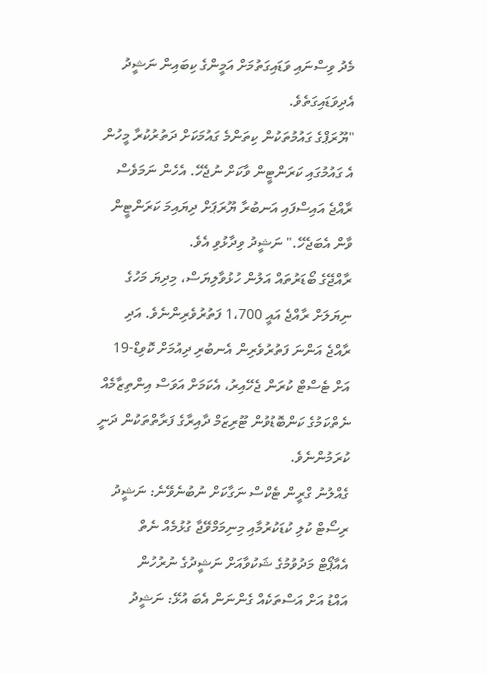މެދު ވިސްނައި ވަޑައިގަތުމަށް އަމީންގެ ކިބައިން ނަޝީދު އެދިވަޑައިގަތެވެ.
"ޔޫރަޕްގެ ގައުމުތަކުން ކިތަންމެ ގައުމަކަށް ދަތުރުކުރާ މީހުން އެ ގައުމުގައި ކަރަންޓީން ވާކަށް ނުޖެހޭ. އެހެން ނަމަވެސް ރާއްޖެ އައިސްފައި އަނބުރާ ޔޫރަޕަށް ދިޔައިމަ ކަރަންޓީން ވާން އެބަޖެހޭ." ނަޝީދު ވިދާޅުވި އެވެ.
ރާއްޖޭގެ ބޯޑަރުތައް އަލުން ހުޅުވާލިޔަސް، މިދިޔަ މަހުގެ ނިޔަލަށް ރާއްޖެ އައީ 1،700 ފަތުރުވެރިންނެވެ. އަދި ރާއްޖެ އަންނަ ފަތުރުވެރިން އެނބުރި ދިއުމަށް ކޮވިޑް-19 އަށް ޓެސްޓް ކުރަން ޖެހޭއިރު، އެކަމަށް އަވަސް އިންތިޒާމެއް ނެތްކަމުގެ ކަންބޮޑުވުން ޓޫރިޒަމް ދާއިރާގެ ފަރާތްތަކުން ދަނީ ކުރަމުންނެވެ.
ގެއްލުނު ގްރީން ޓެކްސް ނަގާކަށް ނުބުނެވޭނެ: ނަޝީދު
ރިސޯޓް ކުލި ކުޑަކުރުމާއި މިނިމަމްވޭޖާ ގުޅުމެއް ނެތް
އެއާޕޯޓް މަދުވުމުގެ ޝަކުވާއަށް ނަޝީދުގެ ނުރުހުން
އައްޑު އަށް އަސްތަކެއް ގެންނަން އެބަ އުޅޭ: ނަޝީދު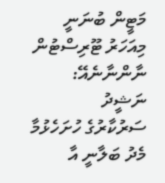މަޓީން ބުނަނީ މިއަހަރު ޓޫރިސްޓުން ނާންނާނެއޭ: ނަޝީދު
ސަރުކާރުގެ ހުށަހެޅުމާ މެދު ބަލާނީ އާ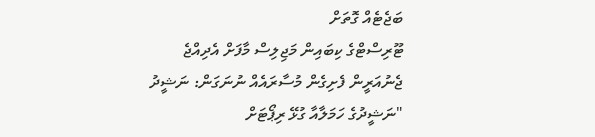ބަޖެޓެއް ގޮތަށް
ޓޫރިސްޓްގެ ކިބައިން މަޖިލިސް މާފަށް އެދިއްޖެ
ޖެނުއަރީން ފެށިގެން މުސާރައެއް ނުނަގަން: ނަޝީދު
"ނަޝީދުގެ ހަމަލާއާ ގުޅޭ ރިޕޯޓަށް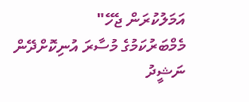އަމަލުކުރަން ޖެހޭ"
މެމްބަރުކަމުގެ މުސާރަ އުނިކޮށްދޭން ނަޝީދު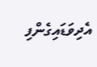އެދިވަޑައިގެންފި